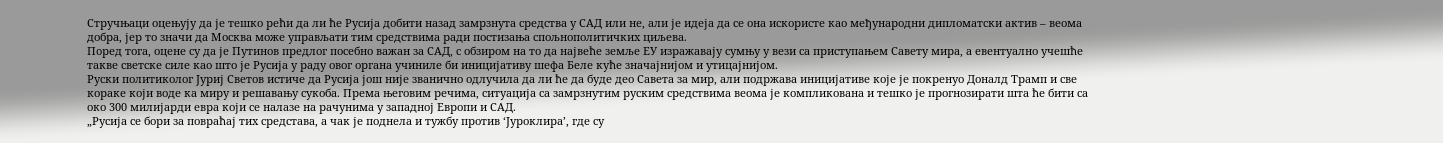Стручњаци оцењују да је тешко рећи да ли ће Русија добити назад замрзнута средства у САД или не, али је идеја да се она искористе као међународни дипломатски актив – веома добра, јер то значи да Москва може управљати тим средствима ради постизања спољнополитичких циљева.
Пoред тога, оцене су да је Путинов предлог посебно важан за САД, с обзиром на то да највеће земље ЕУ изражавају сумњу у вези са приступањем Савету мира, а евентуално учешће такве светске силе као што је Русија у раду овог органа учиниле би иницијативу шефа Беле куће значајнијом и утицајнијом.
Руски политиколог Јуриј Светов истиче да Русија још није званично одлучила да ли ће да буде део Савета за мир, али подржава иницијативе које је покренуо Доналд Трамп и све кораке који воде ка миру и решавању сукоба. Према његовим речима, ситуација са замрзнутим руским средствима веома је компликована и тешко је прогнозирати шта ће бити са око 300 милијарди евра који се налазе на рачунима у западној Европи и САД.
„Русија се бори за повраћај тих средстава, а чак је поднела и тужбу против ‘Јуроклира’, где су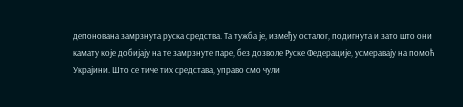депонована замрзнута руска средства. Та тужба је, између осталог, подигнута и зато што они камату које добијају на те замрзнуте паре, без дозволе Руске Федерације, усмеравају на помоћ Украјини. Што се тиче тих средстава, управо смо чули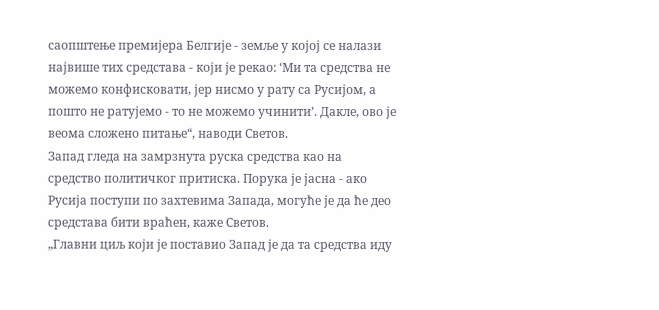саопштење премијера Белгије - земље у којој се налази највише тих средстава - који је рекао: ‘Ми та средства не можемо конфисковати, јер нисмо у рату са Русијом, а пошто не ратујемо - то не можемо учинити’. Дакле, ово је веома сложено питање“, наводи Светов.
Запад гледа на замрзнута руска средства као на средство политичког притиска. Порука је јасна - ако Русија поступи по захтевима Запада, могуће је да ће део средстава бити враћен, каже Светов.
„Главни циљ који је поставио Запад је да та средства иду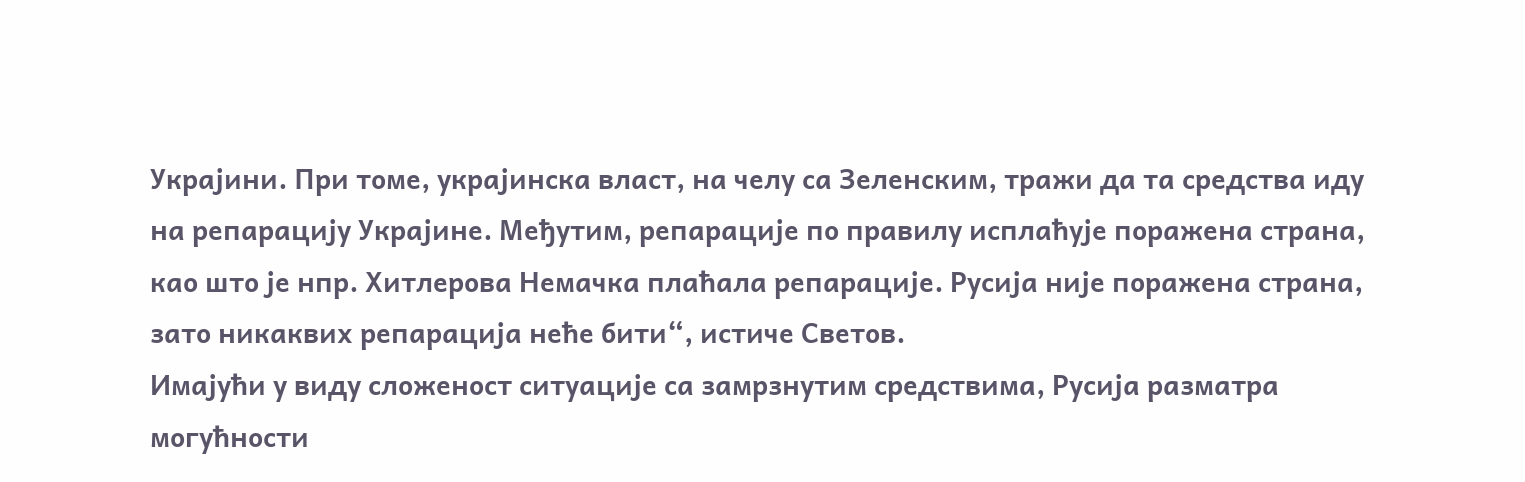Украјини. При томе, украјинска власт, на челу са Зеленским, тражи да та средства иду на репарацију Украјине. Међутим, репарације по правилу исплаћује поражена страна, као што је нпр. Хитлерова Немачка плаћала репарације. Русија није поражена страна, зато никаквих репарација неће бити“, истиче Светов.
Имајући у виду сложеност ситуације са замрзнутим средствима, Русија разматра могућности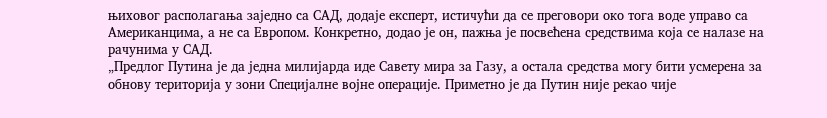њиховог располагања заједно са САД, додаје експерт, истичући да се преговори око тога воде управо са Американцима, а не са Европом. Конкретно, додао је он, пажња је посвећена средствима која се налазе на рачунима у САД.
„Предлог Путина је да једна милијарда иде Савету мира за Газу, а остала средства могу бити усмерена за обнову територија у зони Специјалне војне операције. Приметно је да Путин није рекао чије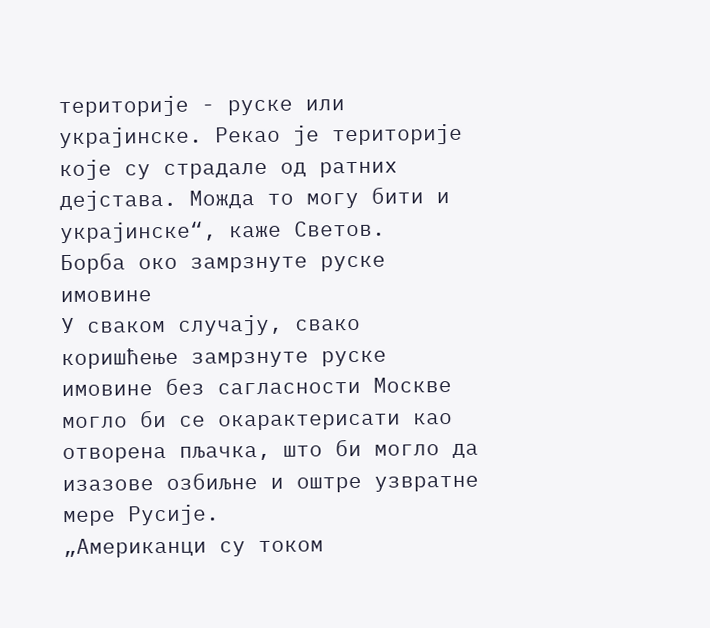територије - руске или украјинске. Рекао је територије које су страдале од ратних дејстава. Можда то могу бити и украјинске“, каже Светов.
Борба око замрзнуте руске имовине
У сваком случају, свако коришћење замрзнуте руске имовине без сагласности Москве могло би се окарактерисати као отворена пљачка, што би могло да изазове озбиљне и оштре узвратне мере Русије.
„Американци су током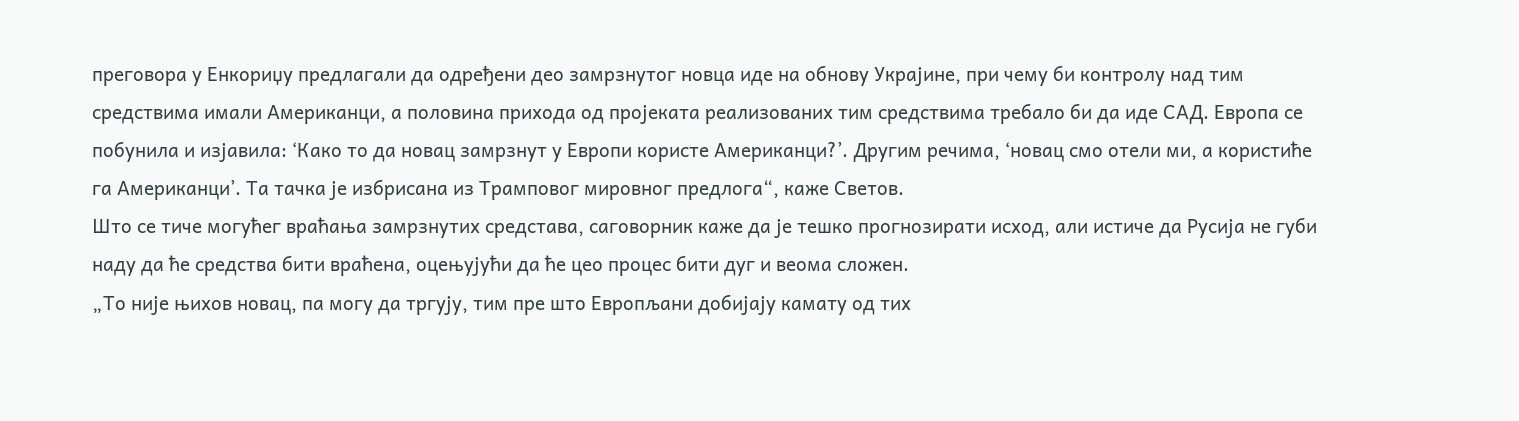преговора у Енкориџу предлагали да одређени део замрзнутог новца иде на обнову Украјине, при чему би контролу над тим средствима имали Американци, а половина прихода од пројеката реализованих тим средствима требало би да иде САД. Европа се побунила и изјавила: ‘Како то да новац замрзнут у Европи користе Американци?’. Другим речима, ‘новац смо отели ми, а користиће га Американци’. Та тачка је избрисана из Трамповог мировног предлога“, каже Светов.
Што се тиче могућег враћања замрзнутих средстава, саговорник каже да је тешко прогнозирати исход, али истиче да Русија не губи наду да ће средства бити враћена, оцењујући да ће цео процес бити дуг и веома сложен.
„То није њихов новац, па могу да тргују, тим пре што Европљани добијају камату од тих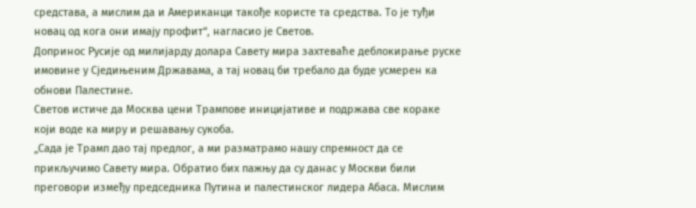средстава, а мислим да и Американци такође користе та средства. То је туђи новац од кога они имају профит“, нагласио је Светов.
Допринос Русије од милијарду долара Савету мира захтеваће деблокирање руске имовине у Сједињеним Државама, а тај новац би требало да буде усмерен ка обнови Палестине.
Светов истиче да Москва цени Трампове иницијативе и подржава све кораке који воде ка миру и решавању сукоба.
„Сада је Трамп дао тај предлог, а ми разматрамо нашу спремност да се прикључимо Савету мира. Обратио бих пажњу да су данас у Москви били преговори између председника Путина и палестинског лидера Абаса. Мислим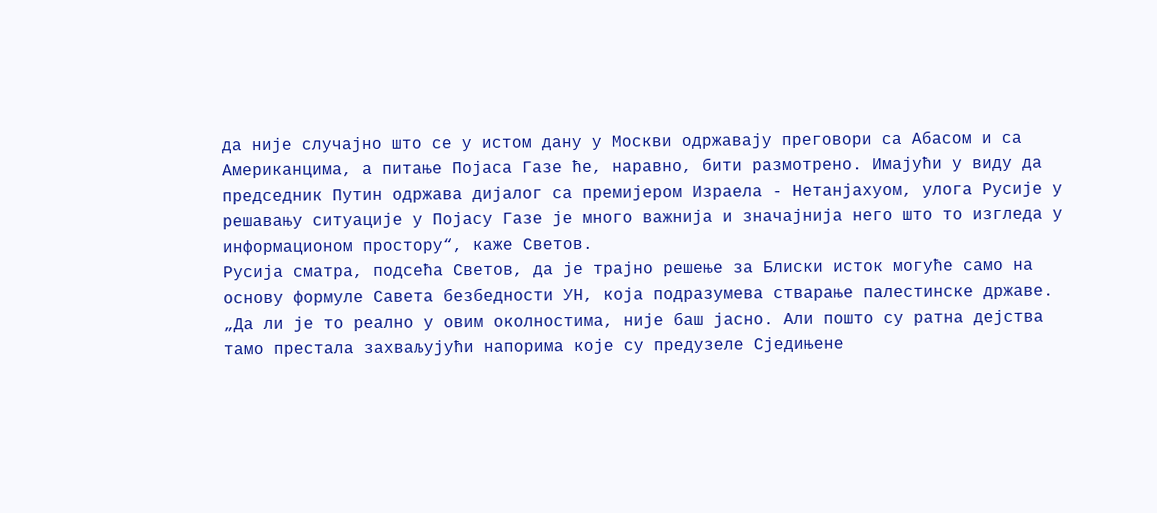да није случајно што се у истом дану у Москви одржавају преговори са Абасом и са Американцима, а питање Појаса Газе ће, наравно, бити размотрено. Имајући у виду да председник Путин одржава дијалог са премијером Израела - Нетанјахуом, улога Русије у решавању ситуације у Појасу Газе је много важнија и значајнија него што то изгледа у информационом простору“, каже Светов.
Русија сматра, подсећа Светов, да је трајно решење за Блиски исток могуће само на основу формуле Савета безбедности УН, која подразумева стварање палестинске државе.
„Да ли је то реално у овим околностима, није баш јасно. Али пошто су ратна дејства тамо престала захваљујући напорима које су предузеле Сједињене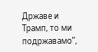Државе и Трамп, то ми подржавамо”,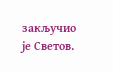закључио је Светов.